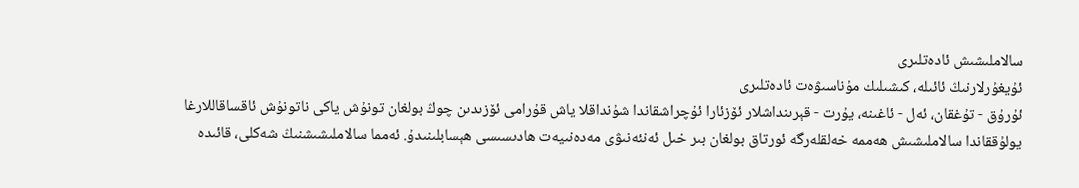سالاملىشىش ئادەتلىرى
ئۇيغۇرلارنىڭ ئائىلە، كىشىلىك مۇناسىۋەت ئادەتلىرى
ئۇرۇق - تۇغقان، ئەل - ئاغىنە، يۇرت - قېرىنداشلار ئۆزئارا ئۇچراشقاندا شۇنداقلا ياش قۇرامى ئۆزىدىن چوڭ بولغان تونۇش ياكى ناتونۇش ئاقساقاللارغا يولۇققاندا سالاملىشىش ھەممە خەلقلەرگە ئورتاق بولغان بىر خىل ئەنئەنىۋى مەدەنىيەت ھادىسىسى ھېسابلىنىدۇ. ئەمما سالاملىشىشنىڭ شەكلى، قائىدە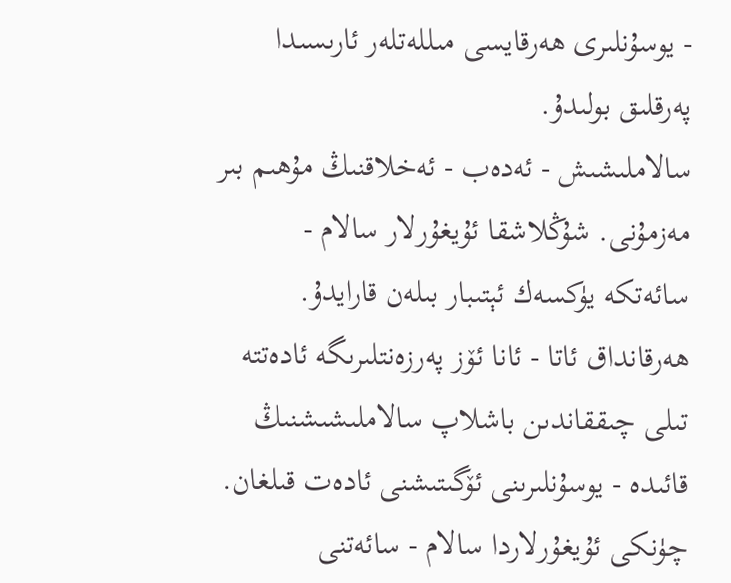- يوسۇنلىرى ھەرقايسى مىللەتلەر ئارىسىدا پەرقلىق بولىدۇ.
سالاملىشىش - ئەدەب - ئەخلاقنىڭ مۇھىم بىر مەزمۇنى. شۇڭلاشقا ئۇيغۇرلار سالام - سائەتكە يۈكسەك ئېتىبار بىلەن قارايدۇ. ھەرقانداق ئاتا - ئانا ئۆز پەرزەنتلىرىگە ئادەتتە تىلى چىققاندىن باشلاپ سالاملىشىشنىڭ قائىدە - يوسۇنلىرىنى ئۆگىتىشنى ئادەت قىلغان. چۈنكى ئۇيغۇرلاردا سالام - سائەتنى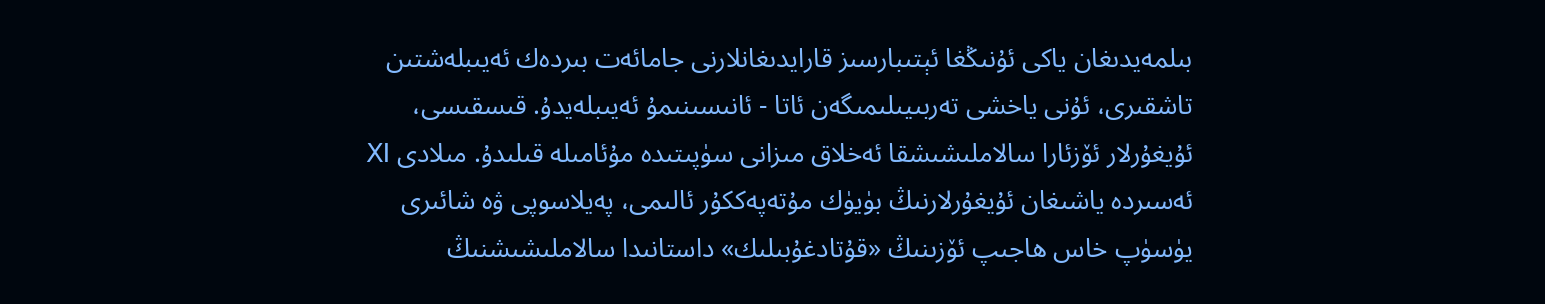بىلمەيدىغان ياكى ئۇنىڭغا ئېتىبارسىز قارايدىغانلارنى جامائەت بىردەك ئەيىبلەشتىن تاشقىرى، ئۇنى ياخشى تەربىيىلىمىگەن ئاتا - ئانىسىنىمۇ ئەيىبلەيدۇ. قىسقىسى، ئۇيغۇرلار ئۆزئارا سالاملىشىشقا ئەخلاق مىزانى سۈپىتىدە مۇئامىلە قىلىدۇ. مىلادى Ⅺ ئەسىردە ياشىغان ئۇيغۇرلارنىڭ بۈيۈك مۇتەپەككۇر ئالىمى، پەيلاسوپى ۋە شائىرى يۈسۈپ خاس ھاجىپ ئۆزىنىڭ «قۇتادغۇبىلىك» داستانىدا سالاملىشىشنىڭ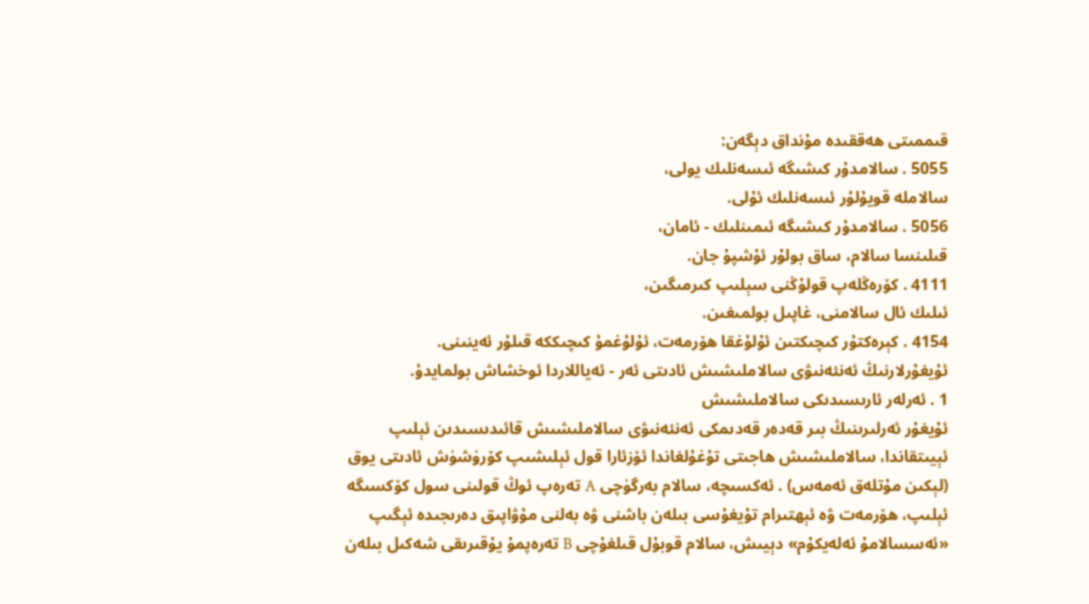قىممىتى ھەققىدە مۇنداق دېگەن:
5055 . سالامدۇر كىشىگە ئىسەنلىك يولى،
سالاملە قويۇلۇر ئىسەنلىك ئۇلى.
5056 . سالامدۇر كىشىگە ئىمىنلىك - ئامان،
قىلىنسا سالام، ساق بولۇر ئۇشپۇ جان.
4111 . كۆرەڭلەپ قولۇڭنى سېلىپ كىرمىگىن،
ئىلىك ئال سالامنى، غاپىل بولمىغىن.
4154 . كېرەكتۇر كىچىكتىن ئۇلۇغقا ھۆرمەت، ئۇلۇغمۇ كىچىككە قىلۇر ئەينىنى.
ئۇيغۇرلارنىڭ ئەنئەنىۋى سالاملىشىش ئادىتى ئەر - ئەياللاردا ئوخشاش بولمايدۇ.
1 . ئەرلەر ئارىسىدىكى سالاملىشىش
ئۇيغۇر ئەرلىرىنىڭ بىر قەدەر قەدىمكى ئەنئەنىۋى سالاملىشىش قائىدىسىدىن ئېلىپ ئېيىتقاندا، سالاملىشىش ھاجىتى تۇغۇلغاندا ئۆزئارا قول ئېلىشىپ كۆرۈشۈش ئادىتى يوق (لېكىن مۇتلەق ئەمەس) . ئەكسىچە، سالام بەرگۈچى A تەرەپ ئوڭ قولىنى سول كۆكسىگە ئېلىپ، ھۆرمەت ۋە ئېھتىرام تۇيغۇسى بىلەن باشنى ۋە بەلنى مۇۋاپىق دەرىجىدە ئېگىپ «ئەسسالامۇ ئەلەيكۇم» دېيىش، سالام قوبۇل قىلغۇچى B تەرەپمۇ يۇقىرىقى شەكىل بىلەن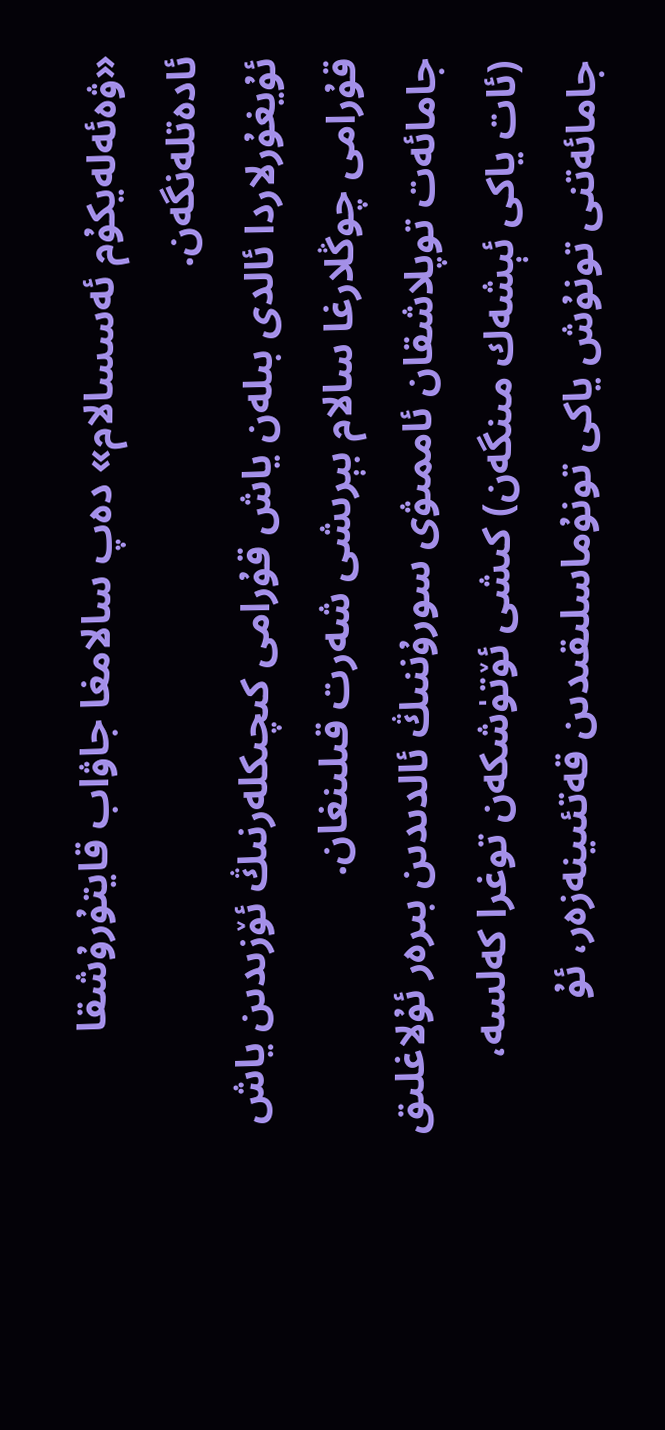«ۋەئەلەيكۇم ئەسسالام» دەپ سالامغا جاۋاب قايتۇرۇشقا ئادەتلەنگەن.
ئۇيغۇرلاردا ئالدى بىلەن ياش قۇرامى كىچىكلەرنىڭ ئۆزىدىن ياش قۇرامى چوڭلارغا سالام بېرىشى شەرت قىلىنغان.
جامائەت توپلاشقان ئاممىۋى سورۇننىڭ ئالدىدىن بىرەر ئۇلاغلىق (ئات ياكى ئېشەك مىنگەن) كىشى ئۆتۈشكەن توغرا كەلسە، جامائەتنى تونۇش ياكى تونۇماسلىقىدىن قەتئىينەزەر، ئۇ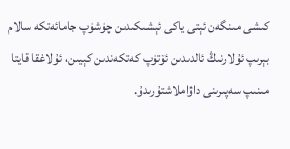كىشى مىنگەن ئېتى ياكى ئېشىكىدىن چۈشۈپ جامائەتكە سالام بېرىپ ئۇلارنىڭ ئالدىدىن ئۆتۈپ كەتكەندىن كېيىن، ئۇلاغقا قايتا مىنىپ سەپىرىنى داۋاملاشتۇرىدۇ.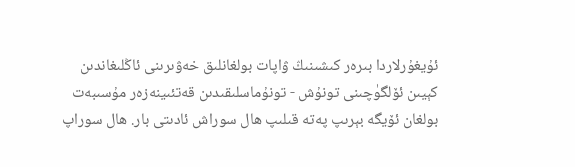ئۇيغۇرلاردا بىرەر كىشىنىڭ ۋاپات بولغانلىق خەۋىرىنى ئاڭلىغاندىن كېيىن ئۆلگۈچىنى تونۇش - تونۇماسلىقىدىن قەتئىينەزەر مۇسىبەت بولغان ئۆيگە بېرىپ پەتە قىلىپ ھال سوراش ئادىتى بار. ھال سوراپ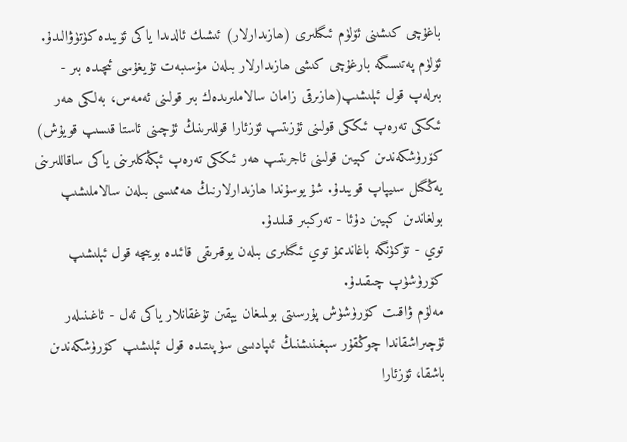باغۇچى كىشىنى ئۆلۈم ئىگىلىرى (ھازىدارلار) ئىشىك ئالدىدا ياكى ئۆيىدە كۈتۈۋالىدۇ. ئۆلۈم پەتىسىگە بارغۇچى كىشى ھازىدارلار بىلەن مۇسىبەت تۇيغۇسى ئىچىدە بىر - بىرلەپ قول ئېلىشىپ(ھازىرقى زامان سالاملىرىدەك بىر قولىنى ئەمەس، بەلكى ھەر ئىككى تەرەپ ئىككى قولىنى ئۇزىتىپ ئۆزئارا قوللىرىنىڭ ئۇچىنى ئاستا قىسىپ قويۇش) كۆرۈشكەندىن كېيىن قولىنى ئاجرىتىپ ھەر ئىككى تەرەپ ئېڭەكلىرىنى ياكى ساقاللىرىنى يەڭگىل سىيپاپ قويىدۇ. شۇ يوسۇندا ھازىدارلارنىڭ ھەممىسى بىلەن سالاملىشىپ بولغاندىن كېيىن دۇئا - تەركبىر قىلىدۇ.
توي - تۆكۈنگە باغاندىمۇ توي ئىگىلىرى بىلەن يوقىرىقى قائىدە بويىچە قول ئېلىشىپ كۆرۈشۈپ چىقىدۇ.
مەلۇم ۋاقىت كۆرۈشۈش پۇرسىتى بولمىغان يېقىن تۇغقانلار ياكى ئەل - ئاغىنىلەر ئۇچىراشقاندا چوڭقۇر سېغىنىشنىڭ ئىپادىسى سۈپىتىدە قول ئېلىشىپ كۆرۈشكەندىن باشقا، ئۆزئارا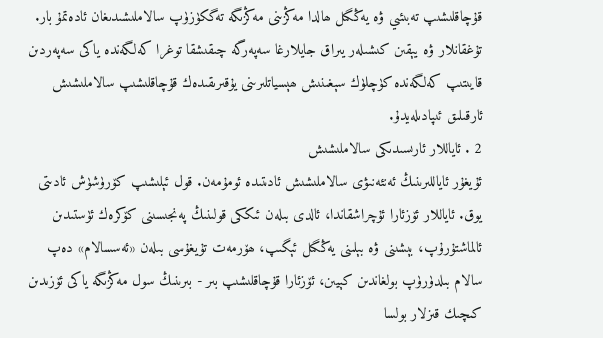قۇچاقلىشىپ تەبىئىي ۋە يەڭگىل ھالدا مەڭزىنى مەڭزىگە تەگكۈزۈپ سالاملىشىدىغان ئادەتمۇ بار. تۇغقانلار ۋە يېقىن كىشىلەر يىراق جايلارغا سەپەرگە چىقىشقا توغرا كەلگەندە ياكى سەپەردىن قايىتىپ كەلگەندە كۈچلۈك سېغىنىش ھېسياتلىرىنى يۇقىرىقىدەك قۇچاقلىشىپ سالاملىشىش ئارقىلىق ئىپادىلەيدۇ.
2 . ئاياللار ئارىسىدىكى سالاملىشىش
ئۇيغۇر ئاياللىرىنىڭ ئەنئەنىۋى سالاملىشىش ئادىتىدە ئومۇمەن. قول ئېلىشىپ كۆرۈشۈش ئادىتى يوق. ئاياللار ئۆزئارا ئۇچراشقاندا، ئالدى بىلەن ئىككى قولىنىڭ پەنجىسىنى كۆكرەك ئۈستىدىن ئالماشتۇرۇپ، بېشىنى ۋە بېلىنى يەڭگىل ئېگىپ، ھۆرمەت تۇيغۇسى بىلەن «ئەسسالام» دەپ سالام بىلدۈرۈپ بولغاندىن كېيىن، ئۆزئارا قۇچاقلىشىپ بىر - بىرىنىڭ سول مەڭزىگە ياكى ئۆزىدىن كىچىك قىزلار بولسا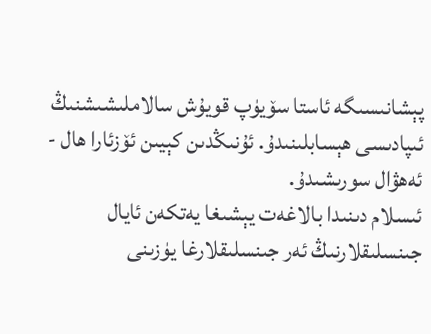پېشانىسىگە ئاستا سۆيۈپ قويۇش سالاملىشىشنىڭ ئىپادىسى ھېسابلىنىدۇ. ئۇنىڭدىن كېيىن ئۆزئارا ھال - ئەھۋال سورىشىدۇ.
ئىسلام دىنىدا بالاغەت يېشىغا يەتكەن ئايال جىنسلىقلارنىڭ ئەر جىنسلىقلارغا يۈزىنى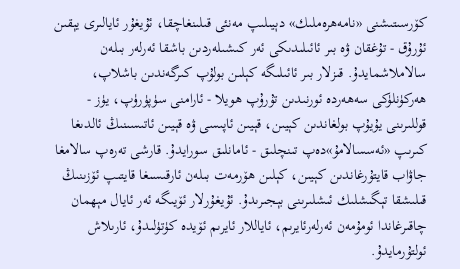كۆرسىتىشنى «نامەھرەملىك» دېيىلىپ مەنئى قىلىنغاچقا، ئۇيغۇر ئايالىرى يېقىن ئۇرۇق - تۇغقان ۋە بىر ئائىلىدىكى ئەر كىشىلەردىن باشقا ئەرلەر بىلەن سالاملاشمايدۇ. قىزلار بىر ئائىلىگە كېلىن بولۇپ كىرگەندىن باشلاپ، ھەركۈنلۈكى سەھەردە ئورنىدىن تۇرۇپ ھويلا - ئارامنى سۈپۈرۈپ، يۈز - قوللىرىنى يۇيۇپ بولغاندىن كېيىن، قېيىن ئاپىسى ۋە قېيىن ئاتىسىنىڭ ئالدىغا كىرىپ «ئەسسالامۇ»دەپ تىنچلىق - ئامانلىق سورايدۇ. قارشى تەرەپ سالامغا جاۋاب قايتۇرغاندىن كېيىن، كېلىن ھۆرمەت بىلەن ئارقىسىغا قايتىپ ئۆزىنىڭ قىلىشقا تېگىشلىك ئىشلىرىنى بېجىرىدۇ. ئۇيغۇرلار ئۆيىگە ئەر ئايال مېھمان چاقىرغاندا ئومۇمەن ئەرلەرئايرىم، ئاياللار ئايرىم ئۆيدە كۈتۈلىدۇ، ئارىلاش ئولتۇرمايدۇ.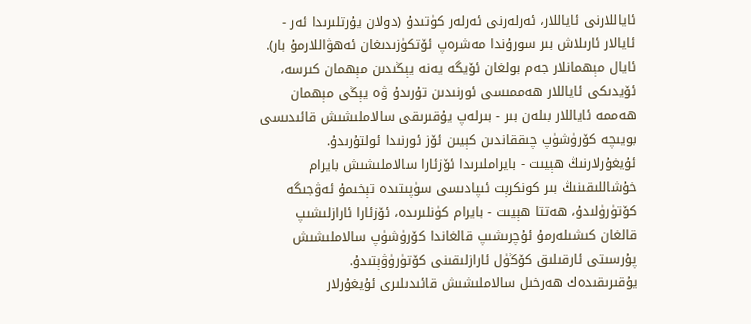ئاياللارنى ئاياللار، ئەرلەرنى ئەرلەر كۈتىدۇ (دولان يۇرتلىرىدا ئەر - ئايالار ئارىلاش بىر سورۇندا مەشرەپ ئۆتكۈزىدىغان ئەھۋاللارمۇ بار). ئايال مېھمانلار جەم بولغان ئۆيگە يەنە يېڭىدىن مېھمان كىرسە، ئۆيدىكى ئاياللار ھەممىسى ئورنىدىن تۇرىدۇ ۋە يېڭى مېھمان ھەممە ئاياللار بىلەن بىر - بىرلەپ يۇقىرىقى سالاملىشىش قائىدىسى بويىچە كۆرۈشۈپ چىققاندىن كېيىن ئۆز ئورنىدا ئولتۇرىدۇ.
ئۇيغۇرلارنىڭ ھېيىت - بايراملىرىدا ئۆزئارا سالاملىشىش بايرام خۇشاللىقىنىڭ بىر كونكرېت ئىپادىسى سۈپىتىدە تېخىمۇ ئەۋجىگە كۆتۈرۈلىدۇ، ھەتتا ھېيىت - بايرام كۈنلىرىدە، ئۆزئارا ئارازلىشىپ قالغان كىشىلەرمۇ ئۇچرىشىپ قالغاندا كۆرۈشۈپ سالاملىشىش پۇرسىتى ئارقىلىق كۆڭۈل ئارازلىقىنى كۆتۈرۈۋېتىدۇ.
يۇقىرىقىدەك ھەرخىل سالاملىشىش قائىدىلىرى ئۇيغۇرلار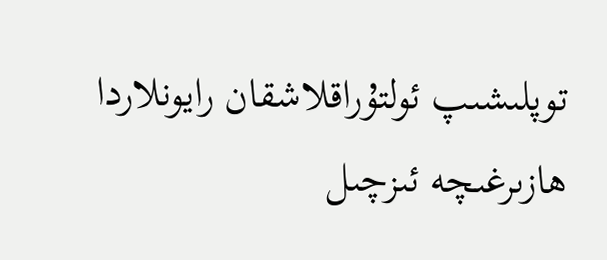توپلىشىپ ئولتۇراقلاشقان رايونلاردا ھازىرغىچە ئىزچىل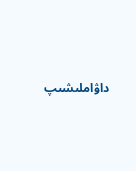داۋاملىشىپ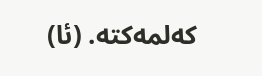كەلمەكتە. (ئا)